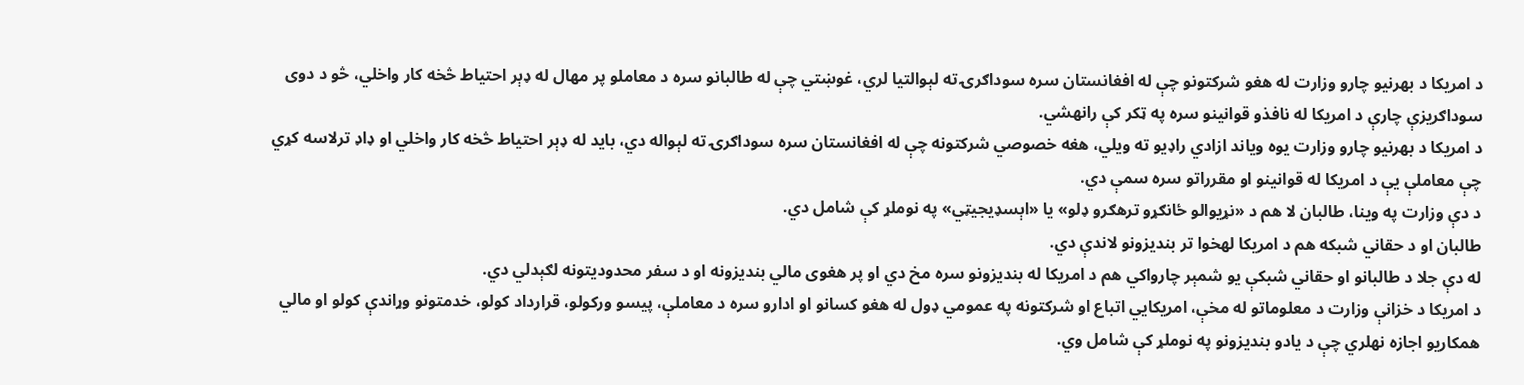د امریکا د بهرنیو چارو وزارت له هغو شرکتونو چې له افغانستان سره سوداګرۍ ته لېوالتیا لري، غوښتي چې له طالبانو سره د معاملو پر مهال له ډېر احتیاط څخه کار واخلي، څو د دوی سوداګریزې چارې د امریکا له نافذو قوانینو سره په ټکر کې رانهشي.
د امریکا د بهرنیو چارو وزارت یوه ویاند ازادي راډیو ته ویلي، هغه خصوصي شرکتونه چې له افغانستان سره سوداګرۍ ته لېواله دي، باید له ډېر احتیاط څخه کار واخلي او ډاډ ترلاسه کړي چې معاملې یې د امریکا له قوانینو او مقرراتو سره سمې دي.
د دې وزارت په وینا، طالبان لا هم د «نړیوالو ځانګړو ترهګرو ډلو» یا «اېسډيجيټي» په نوملړ کې شامل دي.
طالبان او د حقاني شبکه هم د امریکا لهخوا تر بندیزونو لاندې دي.
له دې جلا د طالبانو او حقاني شبکې یو شمېر چارواکي هم د امریکا له بندیزونو سره مخ دي او پر هغوی مالي بندیزونه او د سفر محدودیتونه لګېدلي دي.
د امریکا د خزانې وزارت د معلوماتو له مخې، امریکايي اتباع او شرکتونه په عمومي ډول له هغو کسانو او ادارو سره د معاملې، پیسو ورکولو، قرارداد کولو، خدمتونو وړاندې کولو او مالي همکاریو اجازه نهلري چې د یادو بندیزونو په نوملړ کې شامل وي.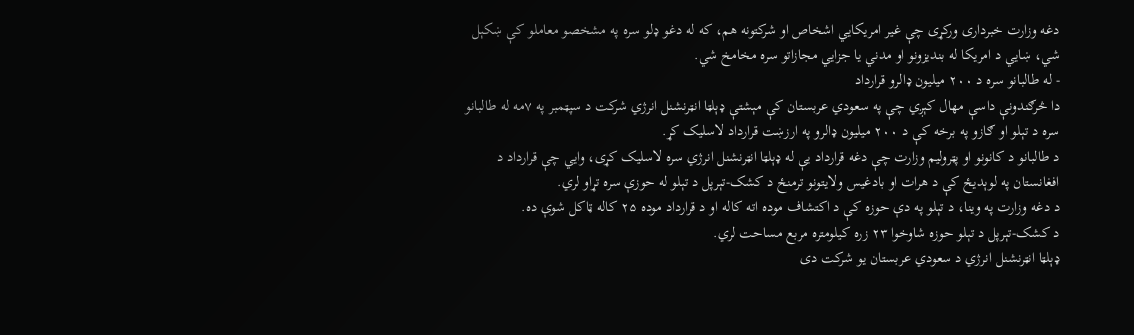دغه وزارت خبرداری ورکړی چې غیر امریکايي اشخاص او شرکتونه هم، که له دغو ډلو سره په مشخصو معاملو کې ښکېل شي، ښايي د امریکا له بندیزونو او مدني یا جزايي مجازاتو سره مخامخ شي.
- له طالبانو سره د ۲۰۰ میلیون ډالرو قرارداد
دا څرګندونې داسې مهال کېږي چې په سعودي عربستان کې مېشتې ډېلټا انټرنشنل انرژي شرکت د سپټمبر په ۷مه له طالبانو سره د تېلو او ګازو په برخه کې د ۲۰۰ میلیون ډالرو په ارزښت قرارداد لاسلیک کړ.
د طالبانو د کانونو او پټرولیم وزارت چې دغه قرارداد یې له ډېلټا انټرنشنل انرژي سره لاسلیک کړی، وايي چې قرارداد د افغانستان په لوېدیځ کې د هرات او بادغیس ولایتونو ترمنځ د کشک-تېرپل د تېلو له حوزې سره تړاو لري.
د دغه وزارت په وینا، د تېلو په دې حوزه کې د اکتشاف موده اته کاله او د قرارداد موده ۲۵ کاله ټاکل شوې ده.
د کشک-تېرپل د تېلو حوزه شاوخوا ۲۳ زره کیلومتره مربع مساحت لري.
ډېلټا انټرنشنل انرژي د سعودي عربستان یو شرکت دی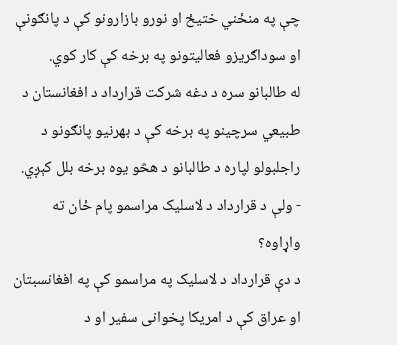چې په منځني ختیځ او نورو بازارونو کې د پانګونې او سوداګریزو فعالیتونو په برخه کې کار کوي.
له طالبانو سره د دغه شرکت قرارداد د افغانستان د طبیعي سرچینو په برخه کې د بهرنیو پانګونو د راجلبولو لپاره د طالبانو د هڅو یوه برخه بلل کېږي.
- ولې د قرارداد د لاسلیک مراسمو پام ځان ته واړاوه؟
د دې قرارداد د لاسلیک په مراسمو کې په افغانسبتان او عراق کې د امریکا پخوانی سفیر او د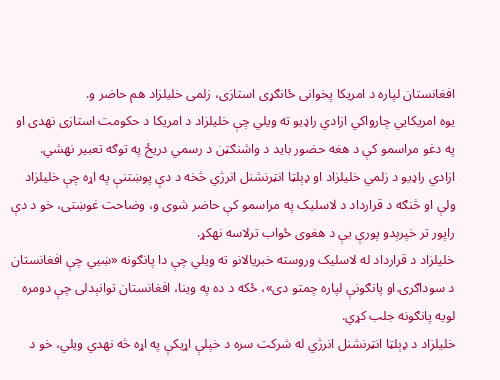افغانستان لپاره د امریکا پخوانی ځانګړی استازی، زلمی خلیلزاد هم حاضر و.
یوه امریکايي چارواکي ازادي راډیو ته ویلي چې خلیلزاد د امریکا د حکومت استازی نهدی او په دغو مراسمو کې د هغه حضور باید د واشنګټن د رسمي دریځ په توګه تعبیر نهشي.
ازادي راډیو د زلمي خلیلزاد او ډېلټا انټرنشنل انرژي څخه د دې پوښتنې په اړه چې خلیلزاد ولې او څنګه د قرارداد د لاسلیک په مراسمو کې حاضر شوی و، وضاحت غوښتی، خو د دې راپور تر خپرېدو پورې یې د هغوی ځواب ترلاسه نهکړ.
خلیلزاد د قرارداد له لاسلیک وروسته خبریالانو ته ویلي چې دا پانګونه «ښيي چې افغانستان د سوداګرۍ او پانګونې لپاره چمتو دی»، ځکه د ده په وینا، افغانستان توانېدلی چې دومره لویه پانګونه جلب کړي.
خلیلزاد د ډېلټا انټرنشنل انرژي له شرکت سره د خپلې اړیکې په اړه څه نهدي ویلي، خو د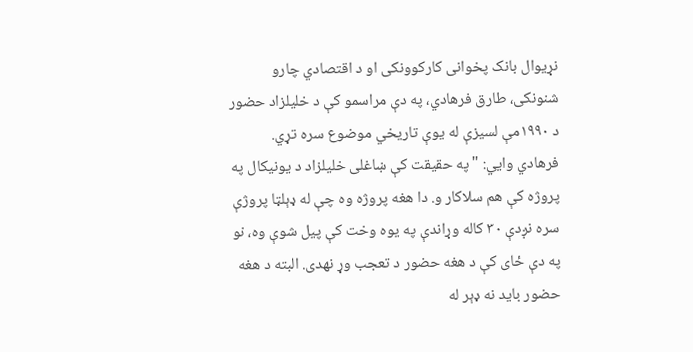نړیوال بانک پخوانی کارکوونکی او د اقتصادي چارو شنونکی، طارق فرهادي، په دې مراسمو کې د خلیلزاد حضور د ۱۹۹۰مې لسیزې له یوې تاریخي موضوع سره تړي.
فرهادي وايي: "په حقیقت کې ښاغلی خلیلزاد د یونیکال په پروژه کې هم سلاکار و. دا هغه پروژه وه چې له ډېلټا پروژې سره نږدې ۳۰ کاله وړاندې په یوه وخت کې پیل شوې وه، نو په دې ځای کې د هغه حضور د تعجب وړ نهدی. البته د هغه حضور باید نه ډېر له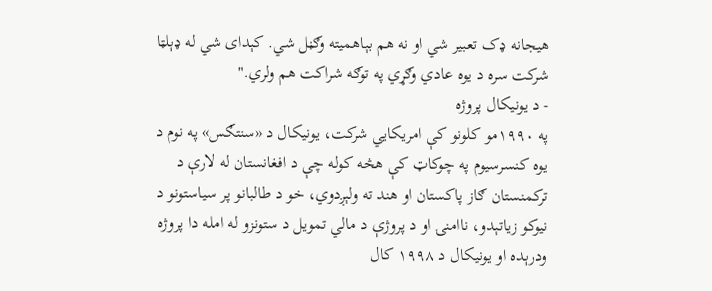هیجانه ډک تعبیر شي او نه هم بېاهمیته وګڼل شي. کېدای شي له ډېلټا شرکت سره د یوه عادي وګړي په توګه شراکت هم ولري."
- د یونیکال پروژه
په ۱۹۹۰مو کلونو کې امریکايي شرکت، یونیکال د «سنتګس» په نوم د یوه کنسرسیوم په چوکاټ کې هڅه کوله چې د افغانستان له لارې د ترکمنستان ګاز پاکستان او هند ته ولېږدوي، خو د طالبانو پر سیاستونو د نیوکو زیاتېدو، ناامنۍ او د پروژې د مالي تمویل د ستونزو له امله دا پروژه ودرېده او یونیکال د ۱۹۹۸ کال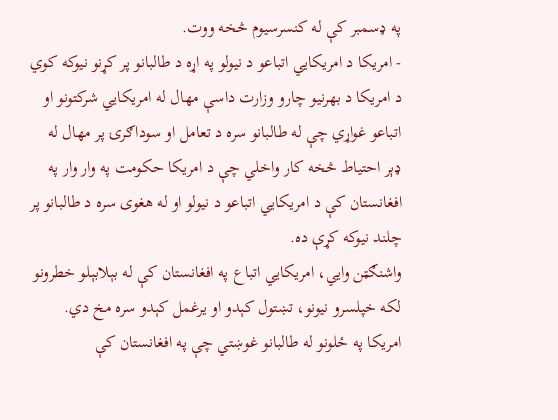په ډسمبر کې له کنسرسیوم څخه ووت.
- امریکا د امریکايي اتباعو د نیولو په اړه د طالبانو پر کړنو نیوکه کوي
د امریکا د بهرنیو چارو وزارت داسې مهال له امریکايي شرکتونو او اتباعو غواړي چې له طالبانو سره د تعامل او سوداګرۍ پر مهال له ډېر احتیاط څخه کار واخلي چې د امریکا حکومت په وار وار په افغانستان کې د امریکايي اتباعو د نیولو او له هغوی سره د طالبانو پر چلند نیوکه کړې ده.
واشنګټن وايي، امریکايي اتباع په افغانستان کې له بېلابېلو خطرونو لکه خپلسرو نیونو، تښتول کېدو او یرغمل کېدو سره مخ دي.
امریکا په ځلونو له طالبانو غوښتي چې په افغانستان کې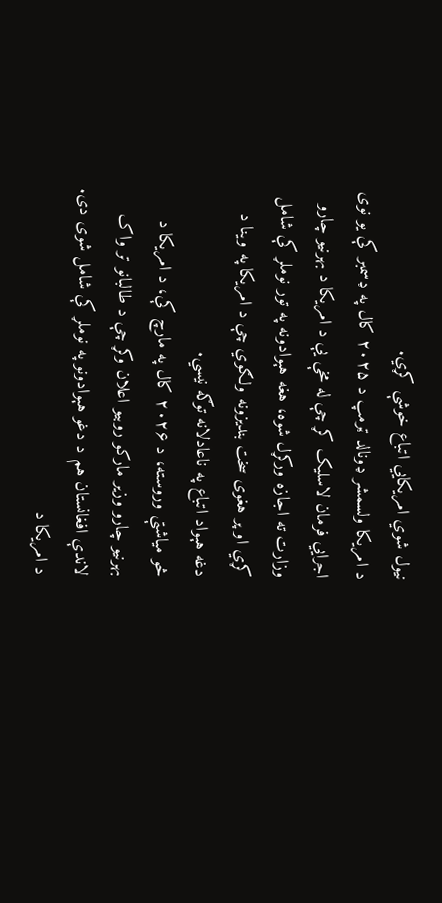نیول شوي امریکايي اتباع خوشې کړي.
د امریکا ولسمشر ډونالد ټرمپ د ۲۰۲۵ کال په ډسمبر کې یو نوی اجرايي فرمان لاسلیک کړ چې له مخې یې د امریکا د بهرنیو چارو وزارت ته اجازه ورکړل شوه، هغه هېوادونه په تور نوملړ کې شامل کړي او پر هغوی سخت بندیزونه ولګوي چې د امریکا په وینا د دغه هېواد اتباع په ناعادلانه توګه نیسي.
څو میاشتې وروسته، د ۲۰۲۶ کال په مارچ کې، د امریکا د بهرنیو چارو وزیر مارکو روبیو اعلان وکړ چې د طالبانو تر واک لاندې افغانستان هم د دغو هېوادونو په نوملړ کې شامل شوی دی.
د امریکا د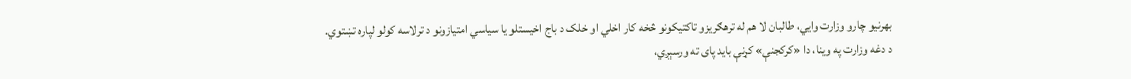بهرنیو چارو وزارت وايي، طالبان لا هم له ترهګریزو تاکتیکونو څخه کار اخلي او خلک د باج اخیستلو یا سیاسي امتیازونو د ترلاسه کولو لپاره تښتوي.
د دغه وزارت په وینا، دا «کرکجنې» کړنې باید پای ته ورسېږي،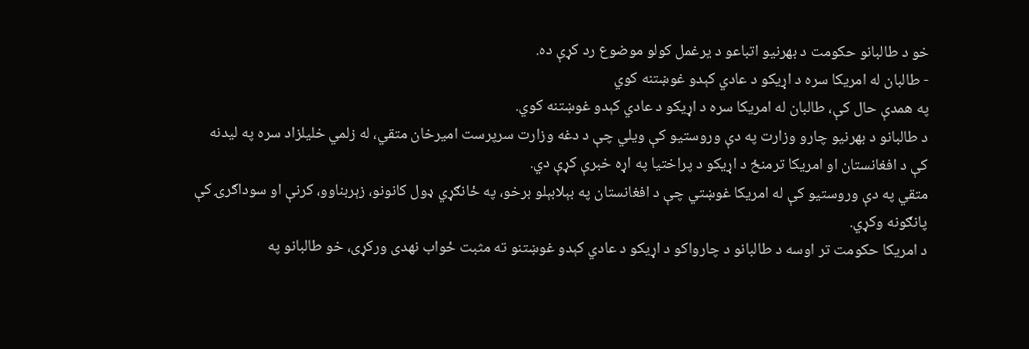خو د طالبانو حکومت د بهرنیو اتباعو د یرغمل کولو موضوع رد کړې ده.
- طالبان له امریکا سره د اړیکو د عادي کېدو غوښتنه کوي
په همدې حال کې، طالبان له امریکا سره د اړیکو د عادي کېدو غوښتنه کوي.
د طالبانو د بهرنیو چارو وزارت په دې وروستیو کې ویلي چې د دغه وزارت سرپرست امیرخان متقي، له زلمي خلیلزاد سره په لیدنه کې د افغانستان او امریکا ترمنځ د اړیکو د پراختیا په اړه خبرې کړې دي.
متقي په دې وروستیو کې له امریکا غوښتي چې د افغانستان په بېلابېلو برخو، په ځانګړي ډول کانونو، زېربناوو، کرنې او سوداګرۍ کې پانګونه وکړي.
د امریکا حکومت تر اوسه د طالبانو د چارواکو د اړیکو د عادي کېدو غوښتنو ته مثبت ځواب نهدی ورکړی، خو طالبانو په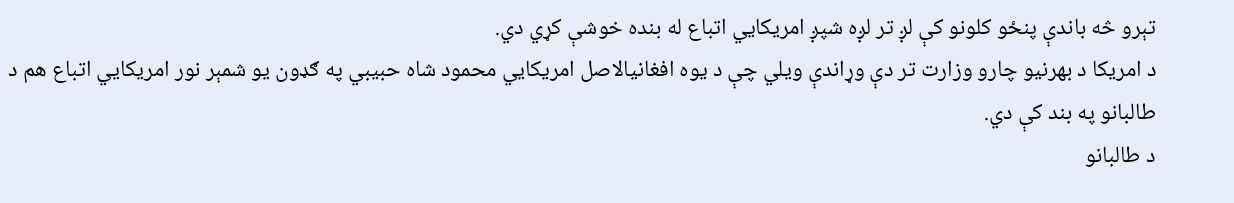تېرو څه باندې پنځو کلونو کې لږ تر لږه شپږ امریکايي اتباع له بنده خوشې کړي دي.
د امریکا د بهرنیو چارو وزارت تر دې وړاندې ویلي چې د یوه افغانيالاصل امریکايي محمود شاه حبیبي په ګډون یو شمېر نور امریکايي اتباع هم د طالبانو په بند کې دي.
د طالبانو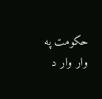حکومت په وار وار د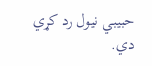حبیبي نیول رد کړي دي.